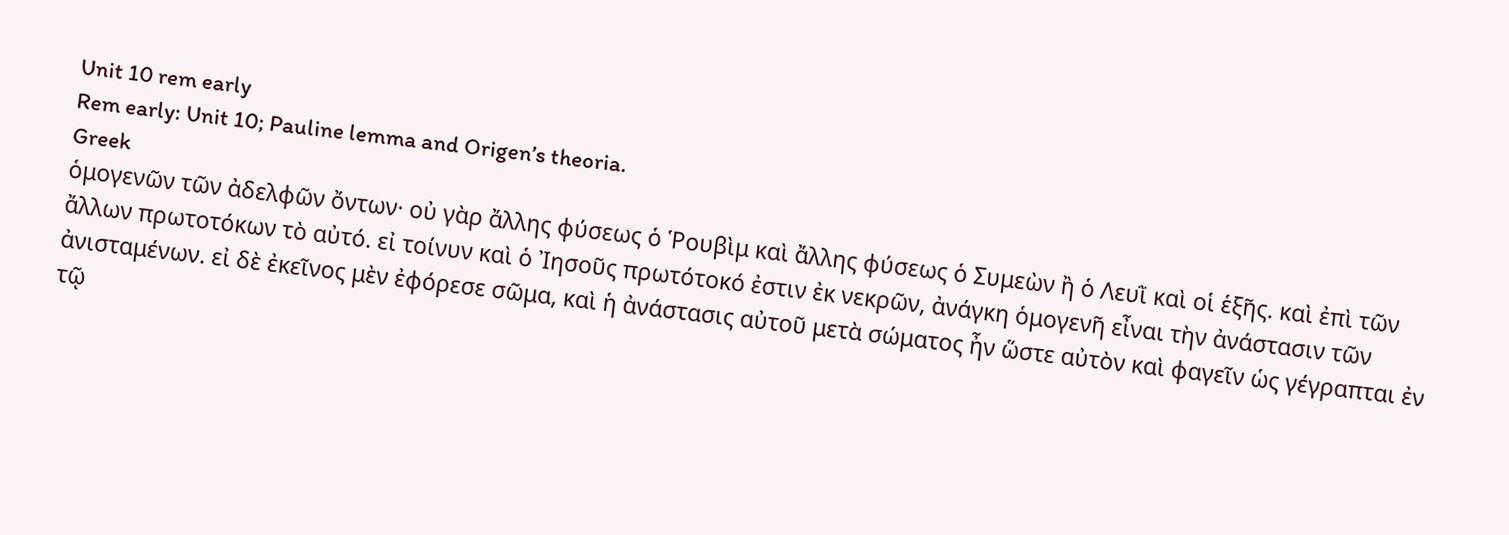Unit 10 rem early
Rem early: Unit 10; Pauline lemma and Origen’s theoria.
Greek
ὁμογενῶν τῶν ἀδελφῶν ὄντων· οὐ γὰρ ἄλλης φύσεως ὁ Ῥουβὶμ καὶ ἄλλης φύσεως ὁ Συμεὼν ἢ ὁ Λευῒ καὶ οἱ ἑξῆς. καὶ ἐπὶ τῶν ἄλλων πρωτοτόκων τὸ αὐτό. εἰ τοίνυν καὶ ὁ Ἰησοῦς πρωτότοκό ἐστιν ἐκ νεκρῶν, ἀνάγκη ὁμογενῆ εἶναι τὴν ἀνάστασιν τῶν ἀνισταμένων. εἰ δὲ ἐκεῖνος μὲν ἐφόρεσε σῶμα, καὶ ἡ ἀνάστασις αὐτοῦ μετὰ σώματος ἦν ὥστε αὐτὸν καὶ φαγεῖν ὡς γέγραπται ἐν τῷ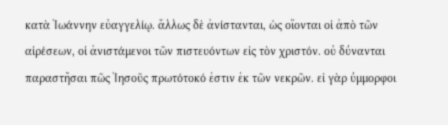κατὰ Ἰωάννην εὐαγγελίῳ. ἄλλως δὲ ἀνίστανται, ὡς οἴονται οἱ ἀπὸ τῶν αἱρέσεων, οἱ ἀνιστάμενοι τῶν πιστευόντων εἰς τὸν χριστόν. οὐ δύνανται παραστῆσαι πῶς Ἰησοῦς πρωτότοκό ἐστιν ἐκ τῶν νεκρῶν. εἰ γὰρ ύμμορφοι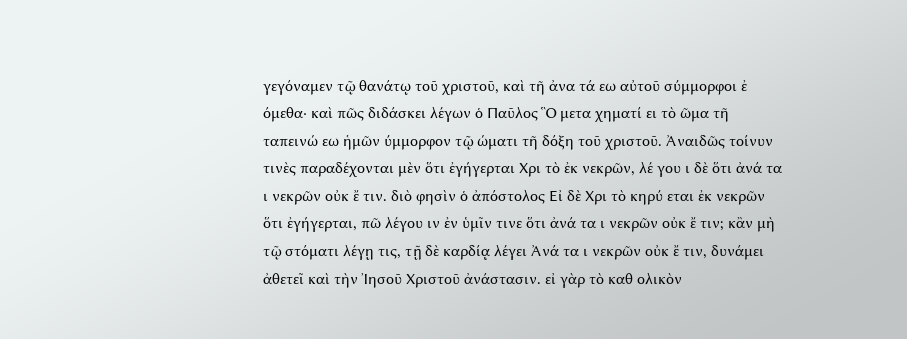γεγόναμεν τῷ θανάτῳ τοῦ χριστοῦ, καὶ τῆ ἀνα τά εω αὐτοῦ σύμμορφοι ἐ όμεθα· καὶ πῶς διδάσκει λέγων ὁ Παῦλος Ὃ μετα χηματί ει τὸ ῶμα τῆ ταπεινώ εω ἡμῶν ύμμορφον τῷ ώματι τῆ δόξη τοῦ χριστοῦ. Ἀναιδῶς τοίνυν τινὲς παραδέχονται μὲν ὅτι ἐγήγερται Χρι τὸ ἐκ νεκρῶν, λέ γου ι δὲ ὅτι ἀνά τα ι νεκρῶν οὐκ ἔ τιν. διὸ φησὶν ὁ ἀπόστολος Εἰ δὲ Χρι τὸ κηρύ εται ἐκ νεκρῶν ὅτι ἐγήγερται, πῶ λέγου ιν ἐν ὑμῖν τινε ὅτι ἀνά τα ι νεκρῶν οὐκ ἔ τιν; κἂν μὴ τῷ στόματι λέγῃ τις, τῇ δὲ καρδίᾳ λέγει Ἀνά τα ι νεκρῶν οὐκ ἔ τιν, δυνάμει ἀθετεῖ καὶ τὴν Ἰησοῦ Χριστοῦ ἀνάστασιν. εἰ γὰρ τὸ καθ ολικὸν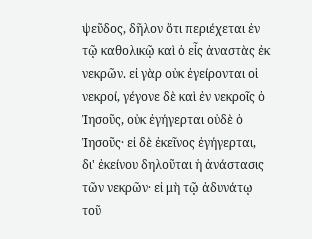ψεῦδος, δῆλον ὅτι περιέχεται ἐν τῷ καθολικῷ καὶ ὁ εἷς ἀναστὰς ἐκ νεκρῶν. εἰ γὰρ οὐκ ἐγείρονται οἱ νεκροί, γέγονε δὲ καὶ ἐν νεκροῖς ὁ Ἰησοῦς, οὐκ ἐγήγερται οὐδὲ ὁ Ἰησοῦς· εἰ δὲ ἐκεῖνος ἐγήγερται, δι' ἐκείνου δηλοῦται ἡ ἀνάστασις τῶν νεκρῶν· εἰ μὴ τῷ ἀδυνάτῳ τοῦ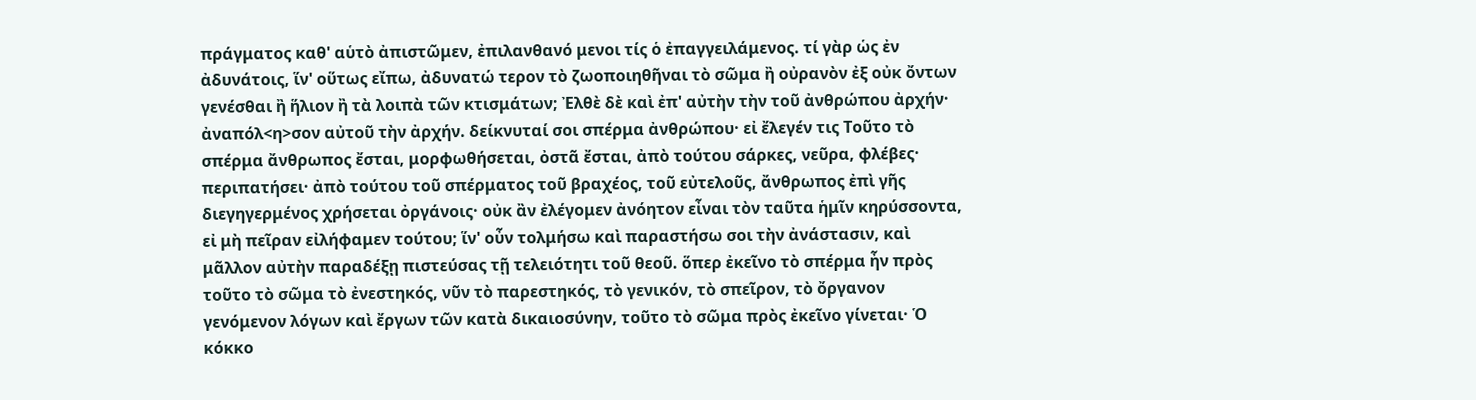πράγματος καθ' αὑτὸ ἀπιστῶμεν, ἐπιλανθανό μενοι τίς ὁ ἐπαγγειλάμενος. τί γὰρ ὡς ἐν ἀδυνάτοις, ἵν' οὕτως εἴπω, ἀδυνατώ τερον τὸ ζωοποιηθῆναι τὸ σῶμα ἢ οὐρανὸν ἐξ οὐκ ὄντων γενέσθαι ἢ ἥλιον ἢ τὰ λοιπὰ τῶν κτισμάτων; Ἐλθὲ δὲ καὶ ἐπ' αὐτὴν τὴν τοῦ ἀνθρώπου ἀρχήν· ἀναπόλ<η>σον αὐτοῦ τὴν ἀρχήν. δείκνυταί σοι σπέρμα ἀνθρώπου· εἰ ἔλεγέν τις Τοῦτο τὸ σπέρμα ἄνθρωπος ἔσται, μορφωθήσεται, ὀστᾶ ἔσται, ἀπὸ τούτου σάρκες, νεῦρα, φλέβες· περιπατήσει· ἀπὸ τούτου τοῦ σπέρματος τοῦ βραχέος, τοῦ εὐτελοῦς, ἄνθρωπος ἐπὶ γῆς διεγηγερμένος χρήσεται ὀργάνοις· οὐκ ἂν ἐλέγομεν ἀνόητον εἶναι τὸν ταῦτα ἡμῖν κηρύσσοντα, εἰ μὴ πεῖραν εἰλήφαμεν τούτου; ἵν' οὖν τολμήσω καὶ παραστήσω σοι τὴν ἀνάστασιν, καὶ μᾶλλον αὐτὴν παραδέξῃ πιστεύσας τῇ τελειότητι τοῦ θεοῦ. ὅπερ ἐκεῖνο τὸ σπέρμα ἦν πρὸς τοῦτο τὸ σῶμα τὸ ἐνεστηκός, νῦν τὸ παρεστηκός, τὸ γενικόν, τὸ σπεῖρον, τὸ ὄργανον γενόμενον λόγων καὶ ἔργων τῶν κατὰ δικαιοσύνην, τοῦτο τὸ σῶμα πρὸς ἐκεῖνο γίνεται· Ὁ κόκκο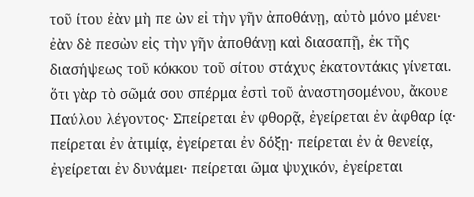τοῦ ίτου ἐὰν μὴ πε ὼν εἰ τὴν γῆν ἀποθάνῃ, αὐτὸ μόνο μένει· ἐὰν δὲ πεσὼν εἰς τὴν γῆν ἀποθάνῃ καὶ διασαπῇ, ἐκ τῆς διασήψεως τοῦ κόκκου τοῦ σίτου στάχυς ἑκατοντάκις γίνεται. ὅτι γὰρ τὸ σῶμά σου σπέρμα ἐστὶ τοῦ ἀναστησομένου, ἄκουε Παύλου λέγοντος· Σπείρεται ἐν φθορᾷ, ἐγείρεται ἐν ἀφθαρ ίᾳ· πείρεται ἐν ἀτιμίᾳ, ἐγείρεται ἐν δόξῃ· πείρεται ἐν ἀ θενείᾳ, ἐγείρεται ἐν δυνάμει· πείρεται ῶμα ψυχικόν, ἐγείρεται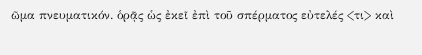ῶμα πνευματικόν. ὁρᾷς ὡς ἐκεῖ ἐπὶ τοῦ σπέρματος εὐτελές <τι> καὶ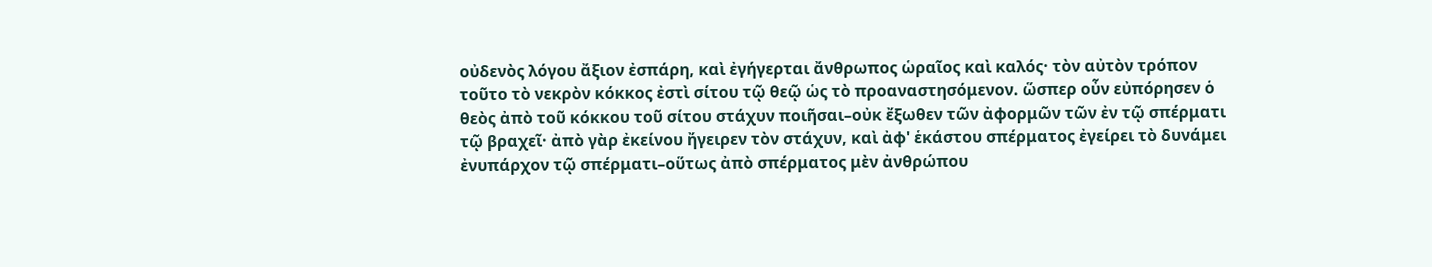οὐδενὸς λόγου ἄξιον ἐσπάρη, καὶ ἐγήγερται ἄνθρωπος ὡραῖος καὶ καλός· τὸν αὐτὸν τρόπον τοῦτο τὸ νεκρὸν κόκκος ἐστὶ σίτου τῷ θεῷ ὡς τὸ προαναστησόμενον. ὥσπερ οὖν εὐπόρησεν ὁ θεὸς ἀπὸ τοῦ κόκκου τοῦ σίτου στάχυν ποιῆσαι–οὐκ ἔξωθεν τῶν ἀφορμῶν τῶν ἐν τῷ σπέρματι τῷ βραχεῖ· ἀπὸ γὰρ ἐκείνου ἤγειρεν τὸν στάχυν, καὶ ἀφ' ἑκάστου σπέρματος ἐγείρει τὸ δυνάμει ἐνυπάρχον τῷ σπέρματι–οὕτως ἀπὸ σπέρματος μὲν ἀνθρώπου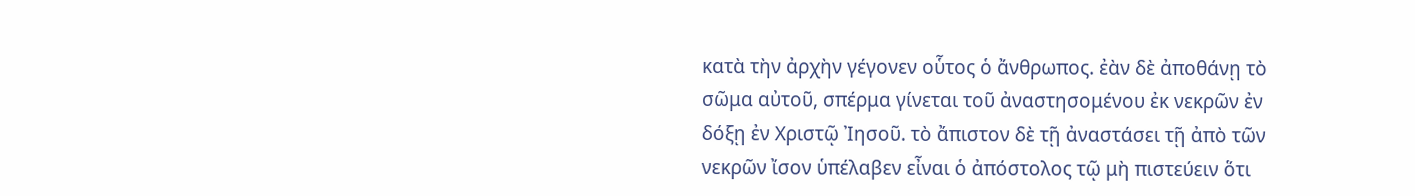κατὰ τὴν ἀρχὴν γέγονεν οὗτος ὁ ἄνθρωπος. ἐὰν δὲ ἀποθάνῃ τὸ σῶμα αὐτοῦ, σπέρμα γίνεται τοῦ ἀναστησομένου ἐκ νεκρῶν ἐν δόξῃ ἐν Χριστῷ Ἰησοῦ. τὸ ἄπιστον δὲ τῇ ἀναστάσει τῇ ἀπὸ τῶν νεκρῶν ἴσον ὑπέλαβεν εἶναι ὁ ἀπόστολος τῷ μὴ πιστεύειν ὅτι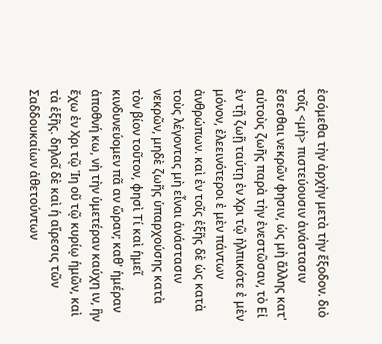ἐσόμεθα τὴν ἀρχὴν μετὰ τὴν ἔξοδον. διὸ τοῖς <μὴ> πιστεύουσιν ἀνάστασιν ἔσεσθαι νεκρῶν φησιν, ὡς μὴ ἄλλης κατ' αὐτοὺς ζωῆς παρὰ τὴν ἐνεστῶσαν, τὸ Εἰ ἐν τῇ ζωῇ ταύτῃ ἐν Χρι τῷ ἠλπικότε ἐ μὲν μόνον, ἐλεεινότεροι ἐ μὲν πάντων ἀνθρώπων. καὶ ἐν τοῖς ἑξῆς δὲ ὡς κατὰ τοὺς λέγοντας μὴ εἶναι ἀνάστασιν νεκρῶν, μηδὲ ζωῆς ὑπαρχούσης κατὰ τὸν βίον τοῦτον, φησὶ Τί καὶ ἡμεῖ κινδυνεύομεν πᾶ αν ὥραν; καθ' ἡμέραν ἀποθνή κω, νὴ τὴν ὑμετέραν καύχη ιν, ἣν ἔχω ἐν Χρι τῷ Ἰη οῦ τῷ κυρίῳ ἡμῶν, καὶ τὰ ἑξῆς. δηλοῖ δὲ καὶ ἡ αἵρεσις τῶν Σαδδουκαίων ἀθετούντων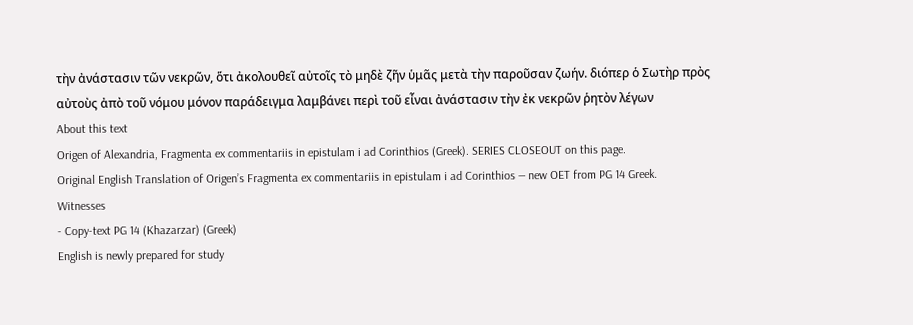τὴν ἀνάστασιν τῶν νεκρῶν, ὅτι ἀκολουθεῖ αὐτοῖς τὸ μηδὲ ζῆν ὑμᾶς μετὰ τὴν παροῦσαν ζωήν. διόπερ ὁ Σωτὴρ πρὸς αὐτοὺς ἀπὸ τοῦ νόμου μόνον παράδειγμα λαμβάνει περὶ τοῦ εἶναι ἀνάστασιν τὴν ἐκ νεκρῶν ῥητὸν λέγων
About this text
Origen of Alexandria, Fragmenta ex commentariis in epistulam i ad Corinthios (Greek). SERIES CLOSEOUT on this page.
Original English Translation of Origen’s Fragmenta ex commentariis in epistulam i ad Corinthios — new OET from PG 14 Greek.
Witnesses
- Copy-text PG 14 (Khazarzar) (Greek)
English is newly prepared for study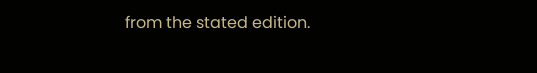from the stated edition.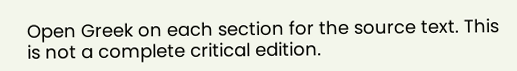Open Greek on each section for the source text. This is not a complete critical edition.